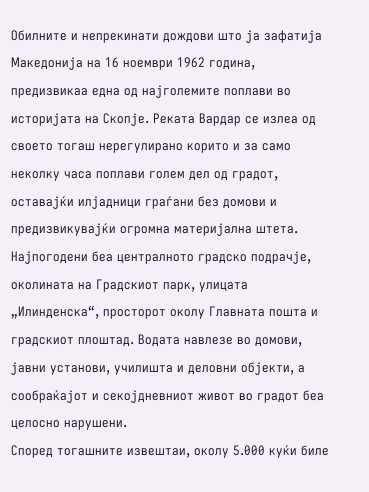Обилните и непрекинати дождови што ја зафатија Македонија на 16 ноември 1962 година, предизвикаа една од најголемите поплави во историјата на Скопје. Реката Вардар се излеа од своето тогаш нерегулирано корито и за само неколку часа поплави голем дел од градот, оставајќи илјадници граѓани без домови и предизвикувајќи огромна материјална штета.
Најпогодени беа централното градско подрачје, околината на Градскиот парк, улицата „Илинденска“, просторот околу Главната пошта и градскиот плоштад. Водата навлезе во домови, јавни установи, училишта и деловни објекти, а сообраќајот и секојдневниот живот во градот беа целосно нарушени.
Според тогашните извештаи, околу 5.000 куќи биле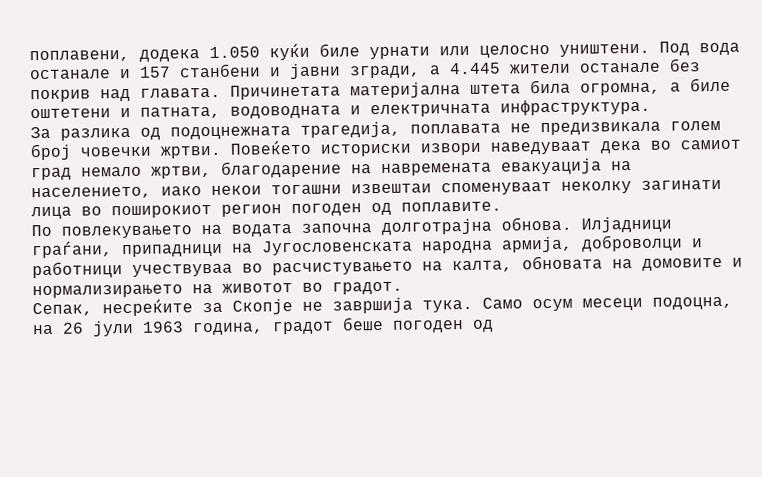поплавени, додека 1.050 куќи биле урнати или целосно уништени. Под вода останале и 157 станбени и јавни згради, а 4.445 жители останале без покрив над главата. Причинетата материјална штета била огромна, а биле оштетени и патната, водоводната и електричната инфраструктура.
За разлика од подоцнежната трагедија, поплавата не предизвикала голем број човечки жртви. Повеќето историски извори наведуваат дека во самиот град немало жртви, благодарение на навремената евакуација на населението, иако некои тогашни извештаи споменуваат неколку загинати лица во поширокиот регион погоден од поплавите.
По повлекувањето на водата започна долготрајна обнова. Илјадници граѓани, припадници на Југословенската народна армија, доброволци и работници учествуваа во расчистувањето на калта, обновата на домовите и нормализирањето на животот во градот.
Сепак, несреќите за Скопје не завршија тука. Само осум месеци подоцна, на 26 јули 1963 година, градот беше погоден од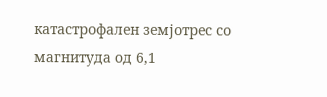катастрофален земјотрес со магнитуда од 6,1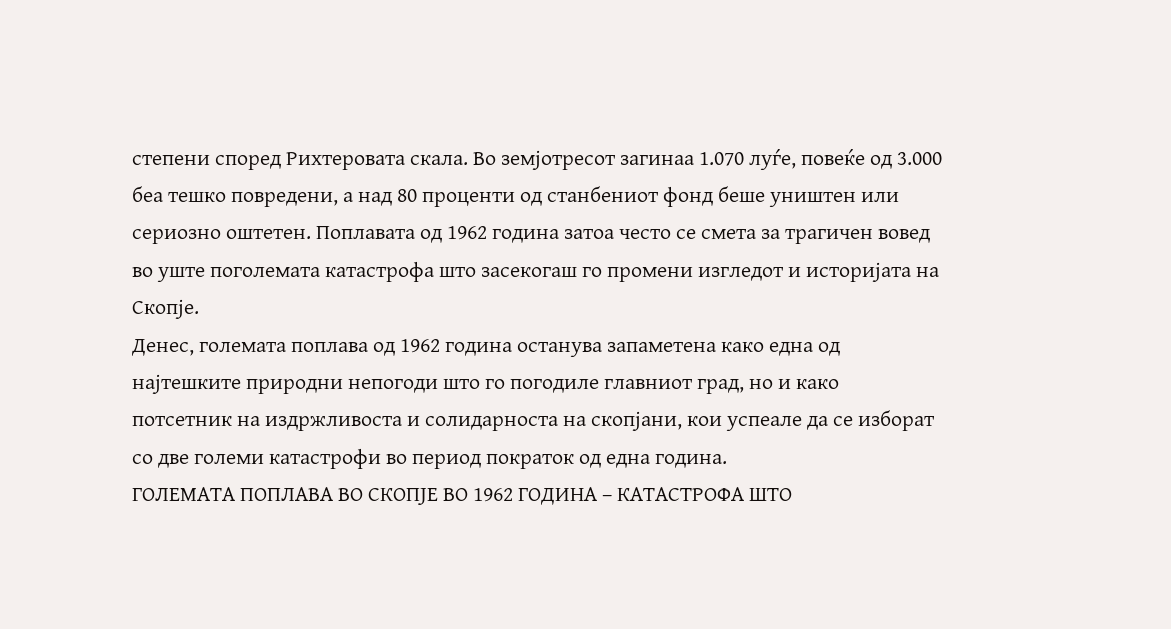степени според Рихтеровата скала. Во земјотресот загинаа 1.070 луѓе, повеќе од 3.000 беа тешко повредени, а над 80 проценти од станбениот фонд беше уништен или сериозно оштетен. Поплавата од 1962 година затоа често се смета за трагичен вовед во уште поголемата катастрофа што засекогаш го промени изгледот и историјата на Скопје.
Денес, големата поплава од 1962 година останува запаметена како една од најтешките природни непогоди што го погодиле главниот град, но и како потсетник на издржливоста и солидарноста на скопјани, кои успеале да се изборат со две големи катастрофи во период пократок од една година.
ГОЛЕМАТА ПОПЛАВА ВО СКОПЈЕ ВО 1962 ГОДИНА – КАТАСТРОФА ШТО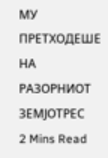МУ ПРЕТХОДЕШЕ НА РАЗОРНИОТ ЗЕМЈОТРЕС
2 Mins Read